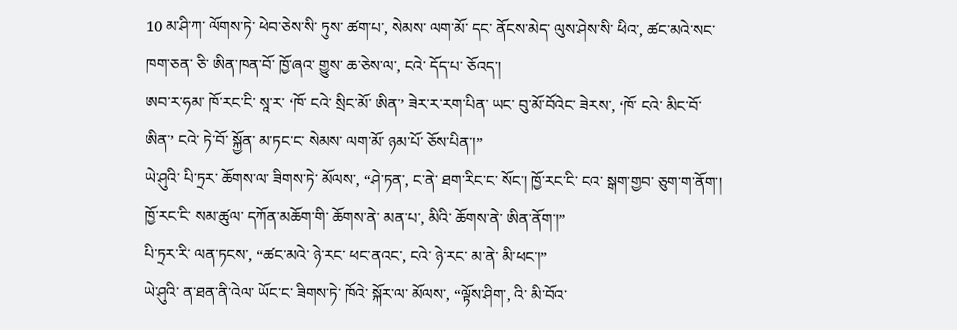10 མ་ཤི་ཀ་ ལོགས་ཏེ་ ཕེབ་ཅེས་སི་ ཏུས་ ཚག་པ་, སེམས་ ལག་མོ་ དང་ ནོངས་མེད་ ལུས་ཤེས་སི་ ཕིའ་, ཚང་མའེ་སང་ ཁག་ཅན་ ཅི་ ཨིན་ཁན་བོ་ ཁྱོ་ཞའ་ གྱུས་ ཆ་ཅེས་ལ་, ངའེ་ དོད་པ་ ཅོའད་།
ཨབ་ར་ཧམ་ ཁོ་རང་ངི་ སཱ་ར་ ‘ཁོ་ ངའེ་ སྲིང་མོ་ ཨིན་’ ཟེར་ར་རག་པིན་ ཡང་ བུ་མོ་བོའེང་ ཟེརས་, ‘ཁོ་ ངའེ་ མིང་བོ་ ཨིན་’ ངའེ་ ཏེ་བོ་ སྐྱོན་ མ་ཏང་ང་ སེམས་ ལག་མོ་ ཉམ་པོ་ ཅོས་པིན་།”
ཡེ་ཤུའི་ པི་ཏྲར་ ཆོགས་ལ་ ཟིགས་ཏེ་ མོལས་, “ཤེ་ཏན་, ང་ནེ་ ཐག་རིང་ང་ སོང་། ཁྱོ་རང་ངི་ ངའ་ སྒག་གྱབ་ ཅུག་ག་ནོག་། ཁྱོ་རང་ངི་ སམ་ཚུལ་ དཀོན་མཆོག་གི་ ཆོགས་ནེ་ མན་པ་, མིའི་ ཆོགས་ནེ་ ཨིན་ནོག་།”
པི་ཏྲར་རི་ ལན་ཏངས་, “ཚང་མའེ་ ཉེ་རང་ ཕང་ནའང་, ངའེ་ ཉེ་རང་ མ་ནེ་ མི་ཕང་།”
ཡེ་ཤུའི་ ན་ཐན་ནི་འེལ་ ཡོང་ང་ ཟིགས་ཏེ་ ཁོའེ་ སྐོར་ལ་ མོལས་, “ལྟོས་ཤིག་, འི་ མི་བོའ་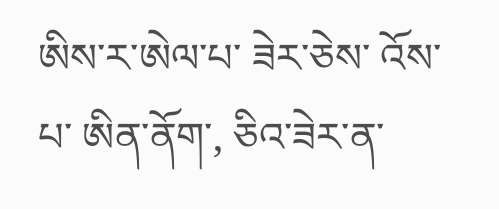ཨིས་ར་ཨེལ་པ་ ཟེར་ཅེས་ འོས་པ་ ཨིན་ནོག་, ཅིའ་ཟེར་ན་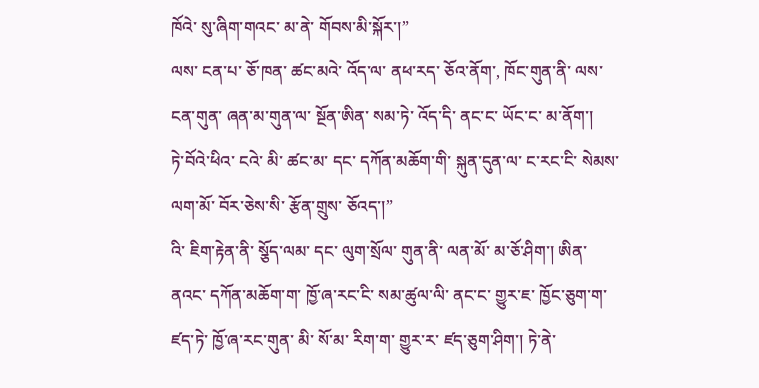ཁོའེ་ སུ་ཞིག་གའང་ མ་ནེ་ གོབས་མི་སྐོར་།”
ལས་ ངན་པ་ ཅོ་ཁན་ ཚང་མའེ་ འོད་ལ་ ནཕ་རད་ ཅོའ་ནོག་, ཁོང་གུན་ནི་ ལས་ངན་གུན་ ཞན་མ་གུན་ལ་ སྔོན་ཨིན་ སམ་ཏེ་ འོད་དི་ ནང་ང་ ཡོང་ང་ མ་ནོག་།
ཏེ་བོའེ་ཕིའ་ ངའེ་ མི་ ཚང་མ་ དང་ དཀོན་མཆོག་གི་ སྐུན་དུན་ལ་ ང་རང་ངི་ སེམས་ ལག་མོ་ བོར་ཅེས་སི་ རྩོན་གྲུས་ ཅོའད་།”
འི་ ཇིག་རྟེན་ནི་ སྕོད་ལམ་ དང་ ལུག་སྲོལ་ གུན་ནི་ ལན་མོ་ མ་ཅོ་ཤིག་། ཨིན་ནའང་ དཀོན་མཆོག་ག་ ཁྱོ་ཞ་རང་ངི་ སམ་ཚུལ་ལི་ ནང་ང་ གྱུར་ཇ་ ཁྱོང་ཅུག་ག་ ཛད་ཏེ་ ཁྱོ་ཞ་རང་གུན་ མི་ སོ་མ་ རིག་ག་ གྱུར་ར་ ཛད་ཅུག་ཤིག་། ཏེ་ནེ་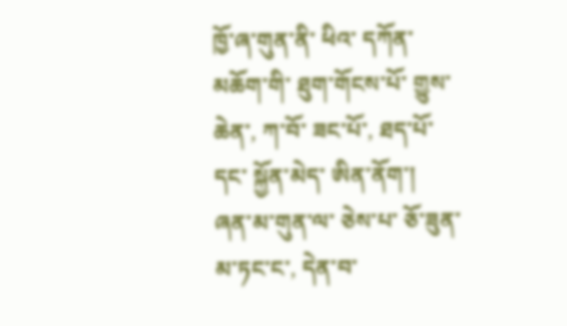ཁྱོ་ཞ་གུན་ནི་ ཕིའ་ དཀོན་མཆོག་གི་ ཐུག་གོངས་པོ་ གྱུས་ཆེན་, ཀ་བོ་ ཟང་པོ་, ཐད་པོ་ དང་ སྐྱོན་མེད་ ཨིན་ནོག་།
ཞན་མ་གུན་ལ་ ཅེས་པ་ ཅོ་ཟུན་ མ་ཏང་ང་, དེན་བ་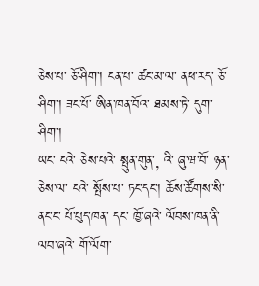ཅེས་པ་ ཅོ་ཤིག་། ངན་པ་ ཚང་མ་ལ་ ནཕ་རད་ ཅོ་ཤིག་། ཟང་པོ་ ཨིན་ཁན་བོའ་ ཐམས་ཏེ་ དུག་ཤིག་།
ཡང་ ངའེ་ ཅེས་པའེ་ སྤུན་གུན་, འི་ ཞུ་ཝ་བོ་ ཉན་ཅེས་ལ་ ངའེ་ སྤོས་པ་ ཏང་དང་། ཆོས་ཚོགས་སི་ ནང་ང་ པོ་པུད་ཁན་ དང་ ཁྱོ་ཞའེ་ ལོབས་ཁན་ནི་ ལབ་ཞའེ་ གོ་ལོག་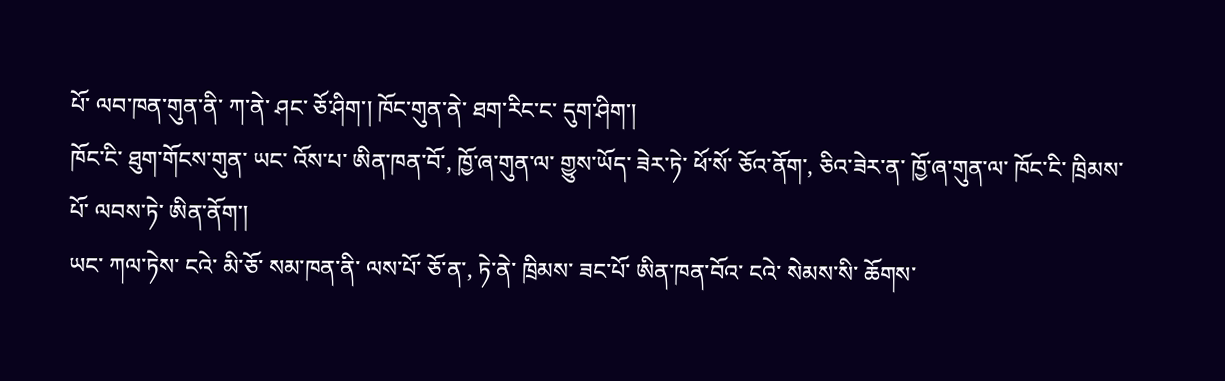པོ་ ལབ་ཁན་གུན་ནི་ ཀ་ནེ་ ཤང་ ཅོ་ཤིག་། ཁོང་གུན་ནེ་ ཐག་རིང་ང་ དུག་ཤིག་།
ཁོང་ངི་ ཐུག་གོངས་གུན་ ཡང་ འོས་པ་ ཨིན་ཁན་བོ་, ཁྱོ་ཞ་གུན་ལ་ གྱུས་ཡོད་ ཟེར་ཏེ་ ཕོ་སོ་ ཅོའ་ནོག་, ཅིའ་ཟེར་ན་ ཁྱོ་ཞ་གུན་ལ་ ཁོང་ངི་ ཁྲིམས་པོ་ ལབས་ཏེ་ ཨིན་ནོག་།
ཡང་ ཀལ་ཏེས་ ངའེ་ མི་ཅོ་ སམ་ཁན་ནི་ ལས་པོ་ ཅོ་ན་, ཏེ་ནེ་ ཁྲིམས་ ཟང་པོ་ ཨིན་ཁན་བོའ་ ངའེ་ སེམས་སི་ ཆོགས་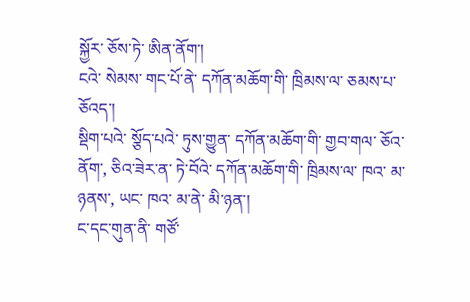སྐྱོར་ ཅོས་ཏེ་ ཨིན་ནོག་།
ངའེ་ སེམས་ གང་པོ་ནེ་ དཀོན་མཆོག་གི་ ཁྲིམས་ལ་ ཅམས་པ་ ཅོའད་།
སྡིག་པའེ་ སྕོད་པའེ་ ཏུས་གྱུན་ དཀོན་མཆོག་གི་ གྱབ་གལ་ ཅོའ་ནོག་, ཅིའ་ཟེར་ན་ ཏེ་བོའེ་ དཀོན་མཆོག་གི་ ཁྲིམས་ལ་ ཁའ་ མ་ཉནས་, ཡང་ ཁའ་ མ་ནེ་ མི་ཉན་།
ང་དང་གུན་ནི་ གཙོ་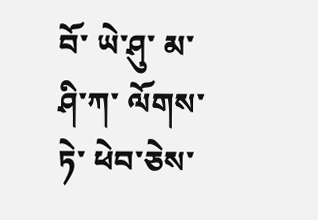བོ་ ཡེ་ཤུ་ མ་ཤི་ཀ་ ལོགས་ཏེ་ ཕེབ་ཅེས་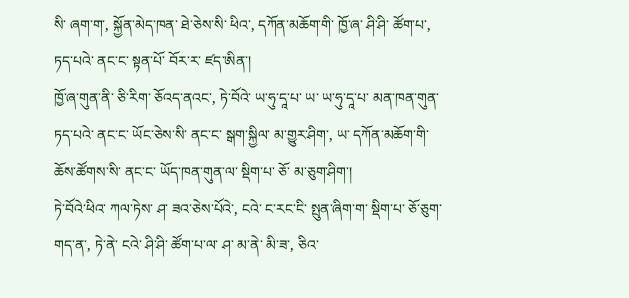སི་ ཞག་ག་, སྐྱོན་མེད་ཁན་ ཐེ་ཅེས་སི་ ཕིའ་, དཀོན་མཆོག་གི་ ཁྱོ་ཞ་ ཤི་ཤི་ ཚོག་པ་, ཏད་པའེ་ ནང་ང་ སྟན་པོ་ བོར་ར་ ཛད་ཨིན་།
ཁྱོ་ཞ་གུན་ནི་ ཅི་རིག་ ཅོའད་ནའང་, ཏེ་བོའེ་ ཡ་ཧུ་དཱ་པ་ ཡ་ ཡ་ཧུ་དཱ་པ་ མན་ཁན་གུན་ ཏད་པའེ་ ནང་ང་ ཡོང་ཅེས་སི་ ནང་ང་ སྒག་སྐྱིལ་ མ་གྱུར་ཤིག་, ཡ་ དཀོན་མཆོག་གི་ ཆོས་ཚོགས་སི་ ནང་ང་ ཡོད་ཁན་གུན་ལ་ སྡིག་པ་ ཅོ་ མ་ཅུག་ཤིག་།
ཏེ་བོའེ་ཕིའ་ ཀལ་ཏེས་ ཤ་ ཟའ་ཅེས་པོའེ་, ངའེ་ ང་རང་ངི་ སྤུན་ཞིག་ག་ སྡིག་པ་ ཅོ་ཅུག་གད་ན་, ཏེ་ནེ་ ངའེ་ ཤི་ཤི་ ཚོག་པ་ལ་ ཤ་ མ་ནེ་ མི་ཟ་, ཅིའ་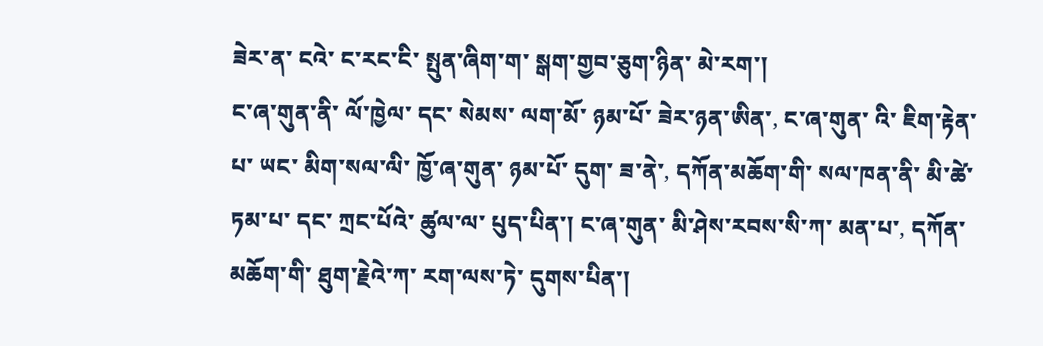ཟེར་ན་ ངའེ་ ང་རང་ངི་ སྤུན་ཞིག་ག་ སྒག་གྱབ་ཅུག་ཉིན་ མེ་རག་།
ང་ཞ་གུན་ནི་ ལོ་ཁྱེལ་ དང་ སེམས་ ལག་མོ་ ཉམ་པོ་ ཟེར་ཉན་ཨིན་, ང་ཞ་གུན་ འི་ ཇིག་རྟེན་པ་ ཡང་ མིག་སལ་ལི་ ཁྱོ་ཞ་གུན་ ཉམ་པོ་ དུག་ ཟ་ནེ་, དཀོན་མཆོག་གི་ སལ་ཁན་ནི་ མི་ཚེ་ ཏམ་པ་ དང་ ཀྲང་པོའེ་ ཚུལ་ལ་ པུད་པིན་། ང་ཞ་གུན་ མི་ཤེས་རབས་སི་ཀ་ མན་པ་, དཀོན་མཆོག་གི་ ཐུག་རྗེའེ་ཀ་ རག་ལས་ཏེ་ དུགས་པིན་།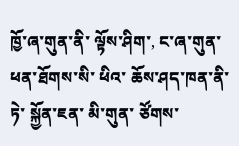ཁྱོ་ཞ་གུན་ནི་ ལྟོས་ཤིག་, ང་ཞ་གུན་ ཕན་ཐོགས་སི་ ཕིའ་ ཆོས་ཤད་ཁན་ནི་ ཏེ་ སྐྱོན་ཇན་ མི་གུན་ ཙོགས་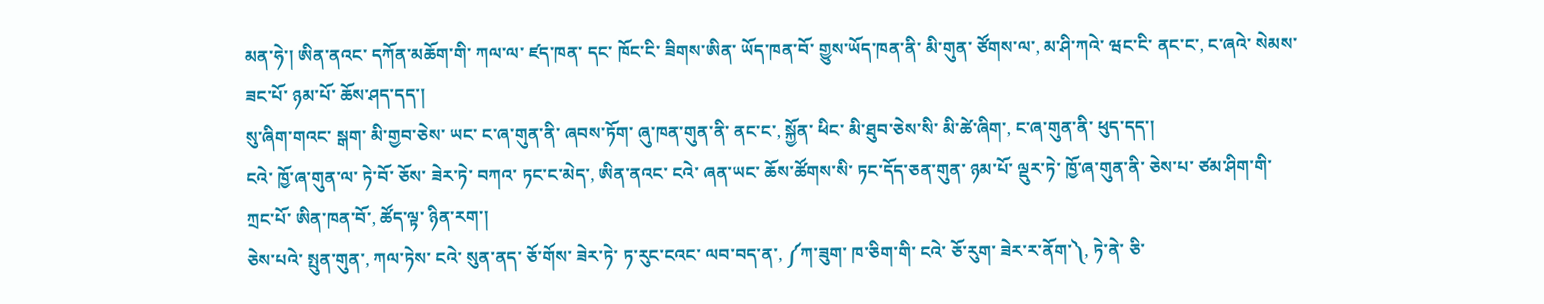མན་ཧེ་། ཨིན་ནའང་ དཀོན་མཆོག་གི་ ཀལ་ལ་ ཛད་ཁན་ དང་ ཁོང་ངི་ ཟིགས་ཨིན་ ཡོད་ཁན་བོ་ གྱུས་ཡོད་ཁན་ནི་ མི་གུན་ ཙོགས་ལ་, མ་ཤི་ཀའེ་ ཝང་ངི་ ནང་ང་, ང་ཞའེ་ སེམས་ ཟང་པོ་ ཉམ་པོ་ ཆོས་ཤད་དད་།
སུ་ཞིག་གའང་ སྒག་ མི་གྱབ་ཅེས་ ཡང་ ང་ཞ་གུན་ནི་ ཞབས་ཏོག་ ཞུ་ཁན་གུན་ནི་ ནང་ང་, སྐྱོན་ ཕིང་ མི་ཐུབ་ཅེས་སི་ མི་ཚེ་ཞིག་, ང་ཞ་གུན་ནི་ ཕུད་དད་།
ངའེ་ ཁྱོ་ཞ་གུན་ལ་ ཏེ་བོ་ ཅོས་ ཟེར་ཏེ་ བཀའ་ ཏང་ང་མེད་, ཨིན་ནའང་ ངའེ་ ཞན་ཡང་ ཆོས་ཚོགས་སི་ ཏང་དོད་ཅན་གུན་ ཉམ་པོ་ ལྡུར་ཏེ་ ཁྱོ་ཞ་གུན་ནི་ ཅེས་པ་ ཙམ་ཤིག་གི་ ཀྲང་པོ་ ཨིན་ཁན་བོ་, ཚོད་ལྟ་ ཉིན་རག་།
ཅེས་པའེ་ སྤུན་གུན་, ཀལ་ཏེས་ ངའེ་ སུན་ནད་ ཅོ་གོས་ ཟེར་ཏེ་ ཏ་རུང་ངའང་ ལབ་བད་ན་, ༼ཀ་ཟུག་ ཁ་ཅིག་གི་ ངའེ་ ཅོ་རུག་ ཟེར་ར་ནོག་༽, ཏེ་ནེ་ ཅི་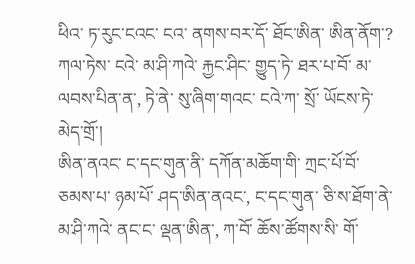ཕིའ་ ཏ་རུང་ངའང་ ངའ་ ནགས་བར་དོ་ ཐོང་ཨིན་ ཨིན་ནོག་? ཀལ་ཏེས་ ངའེ་ མ་ཤི་ཀའེ་ རྐྱང་ཤིང་ གྱུད་ཏེ་ ཐར་པ་བོ་ མ་ལབས་པིན་ན་, ཏེ་ནེ་ སུ་ཞིག་གའང་ ངའེ་ཀ་ སྲོ་ ཡོངས་ཏེ་ མེད་གྲོ་།
ཨིན་ནའང་ ང་དང་གུན་ནི་ དཀོན་མཆོག་གི་ ཀྲང་པོ་བོ་ ཅམས་པ་ ཉམ་པོ་ ཤད་ཨིན་ནའང་, ང་དང་གུན་ ཅི་ས་ཐོག་ནེ་ མ་ཤི་ཀའེ་ ནང་ང་ ལྡན་ཨིན་, ཀ་བོ་ ཆོས་ཚོགས་སི་ གོ་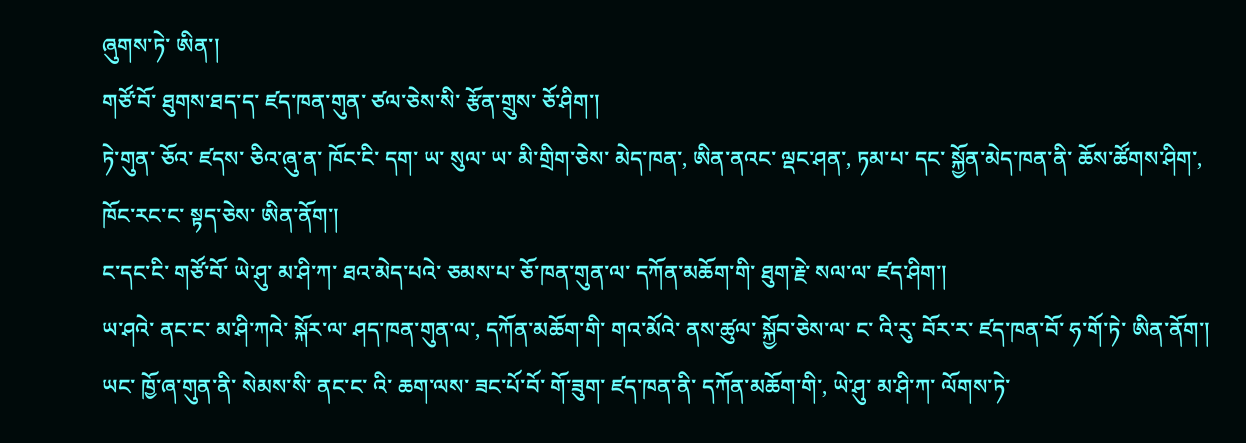ཞུགས་ཏེ་ ཨིན་།
གཙོ་བོ་ ཐུགས་ཐད་ད་ ཛད་ཁན་གུན་ ཙལ་ཅེས་སི་ རྩོན་གྲུས་ ཅོ་ཤིག་།
ཏེ་གུན་ ཅོའ་ ཛདས་ ཅིའ་ཞུ་ན་ ཁོང་ངི་ དག་ ཡ་ སུལ་ ཡ་ མི་གྲིག་ཅེས་ མེད་ཁན་, ཨིན་ནའང་ ལྡང་ཤན་, ཏམ་པ་ དང་ སྐྱོན་མེད་ཁན་ནི་ ཆོས་ཚོགས་ཤིག་, ཁོང་རང་ང་ སྟད་ཅེས་ ཨིན་ནོག་།
ང་དང་ངི་ གཙོ་བོ་ ཡེ་ཤུ་ མ་ཤི་ཀ་ ཐའ་མེད་པའེ་ ཅམས་པ་ ཅོ་ཁན་གུན་ལ་ དཀོན་མཆོག་གི་ ཐུག་རྗེ་ སལ་ལ་ ཛད་ཤིག་།
ཡ་ཤའེ་ ནང་ང་ མ་ཤི་ཀའེ་ སྐོར་ལ་ ཤད་ཁན་གུན་ལ་, དཀོན་མཆོག་གི་ གའ་མོའེ་ ནས་ཚུལ་ སྐྱོབ་ཅེས་ལ་ ང་ འི་རུ་ བོར་ར་ ཛད་ཁན་བོ་ ཧ་གོ་ཏེ་ ཨིན་ནོག་།
ཡང་ ཁྱོ་ཞ་གུན་ནི་ སེམས་སི་ ནང་ང་ འི་ ཆག་ལས་ ཟང་པོ་བོ་ གོ་ཟུག་ ཛད་ཁན་ནི་ དཀོན་མཆོག་གི་, ཡེ་ཤུ་ མ་ཤི་ཀ་ ལོགས་ཏེ་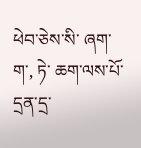ཕེབ་ཅེས་སི་ ཞག་ག་, ཏེ་ ཆག་ལས་པོ་ དྲན་དྲ་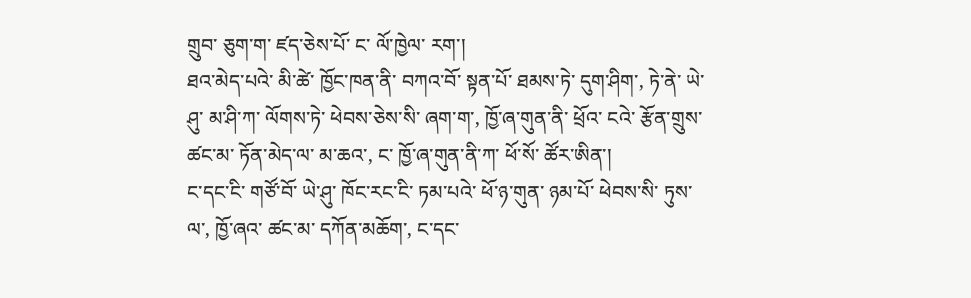གྲུབ་ ཅུག་ག་ ཛད་ཅེས་པོ་ ང་ ལོ་ཁྱེལ་ རག་།
ཐའ་མེད་པའེ་ མི་ཚེ་ ཁྱོང་ཁན་ནི་ བཀའ་བོ་ སྟན་པོ་ ཐམས་ཏེ་ དུག་ཤིག་, ཏེ་ནེ་ ཡེ་ཤུ་ མ་ཤི་ཀ་ ལོགས་ཏེ་ ཕེབས་ཅེས་སི་ ཞག་ག་, ཁྱོ་ཞ་གུན་ནི་ ཕྲོའ་ ངའེ་ རྩོན་གྲུས་ ཚང་མ་ ཏོན་མེད་ལ་ མ་ཆའ་, ང་ ཁྱོ་ཞ་གུན་ནི་ཀ་ ཕོ་སོ་ ཚོར་ཨིན་།
ང་དང་ངི་ གཙོ་བོ་ ཡེ་ཤུ་ ཁོང་རང་ངི་ ཏམ་པའེ་ ཕོ་ཉ་གུན་ ཉམ་པོ་ ཕེབས་སི་ ཏུས་ལ་, ཁྱོ་ཞའ་ ཚང་མ་ དཀོན་མཆོག་, ང་དང་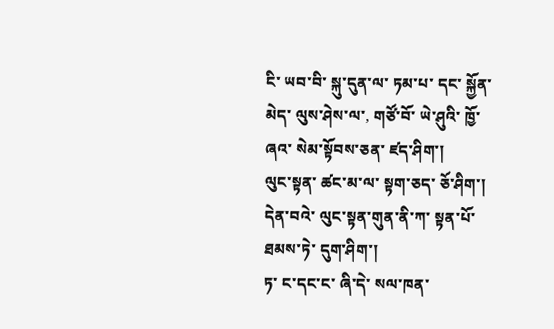ངི་ ཡབ་བི་ སྐུ་དུན་ལ་ ཏམ་པ་ དང་ སྐྱོན་མེད་ ལུས་ཤེས་ལ་, གཙོ་བོ་ ཡེ་ཤུའི་ ཁྱོ་ཞའ་ སེམ་སྟོབས་ཅན་ ཛད་ཤིག་།
ལུང་སྟན་ ཚང་མ་ལ་ སྟག་ཅད་ ཅོ་ཤིག་། དེན་བའེ་ ལུང་སྟན་གུན་ནི་ཀ་ སྟན་པོ་ ཐམས་ཏེ་ དུག་ཤིག་།
ཏ་ ང་དང་ང་ ཞི་དེ་ སལ་ཁན་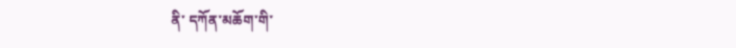ནི་ དཀོན་མཆོག་གི་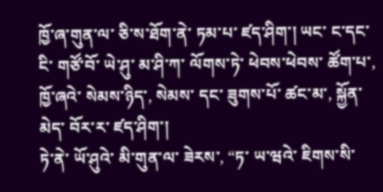ཁྱོ་ཞ་གུན་ལ་ ཅི་ས་ཐོག་ནེ་ ཏམ་པ་ ཛད་ཤིག་། ཡང་ ང་དང་ངི་ གཙོ་བོ་ ཡེ་ཤུ་ མ་ཤི་ཀ་ ལོགས་ཏེ་ ཕེབས་ཕེབས་ ཚོག་པ་, ཁྱོ་ཞའེ་ སེམས་ཉིད་, སེམས་ དང་ ཟུགས་པོ་ ཚང་མ་, སྐྱོན་མེད་ བོར་ར་ ཛད་ཤིག་།
ཏེ་ནེ་ ཡོ་ཤུའེ་ མི་གུན་ལ་ ཟེརས་, “ཏ་ ཡ་ཝའེ་ ཇིགས་སི་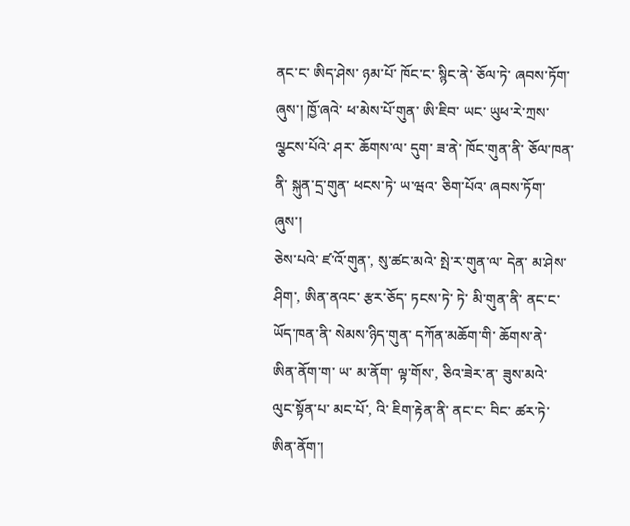ནང་ང་ ཨིད་ཤེས་ ཉམ་པོ་ ཁོང་ང་ སྙིང་ནེ་ ཅོལ་ཏེ་ ཞབས་ཏོག་ ཞུས་། ཁྱོ་ཞའེ་ ཕ་མེས་པོ་གུན་ ཨི་ཇིབ་ ཡང་ ཡུཕ་རེ་ཀྲས་ ལྩངས་པོའེ་ ཤར་ ཆོགས་ལ་ དུག་ ཟ་ནེ་ ཁོང་གུན་ནི་ ཅོལ་ཁན་ནི་ སྐུན་དྲ་གུན་ ཕངས་ཏེ་ ཡ་ཝའ་ ཅིག་པོའ་ ཞབས་ཏོག་ ཞུས་།
ཅེས་པའེ་ ཛ་འོ་གུན་, སུ་ཚང་མའེ་ སྤེ་ར་གུན་ལ་ དེན་ མ་ཤེས་ཤིག་, ཨིན་ནའང་ རྩར་ཅོད་ ཏངས་ཏེ་ ཏེ་ མི་གུན་ནི་ ནང་ང་ ཡོད་ཁན་ནི་ སེམས་ཉིད་གུན་ དཀོན་མཆོག་གི་ ཆོགས་ནེ་ ཨིན་ནོག་ག་ ཡ་ མ་ནོག་ ལྟ་གོས་, ཅིའ་ཟེར་ན་ ཟུས་མའེ་ ལུང་སྟོན་པ་ མང་པོ་, འི་ ཇིག་རྟེན་ནི་ ནང་ང་ བིང་ ཚར་ཏེ་ ཨིན་ནོག་།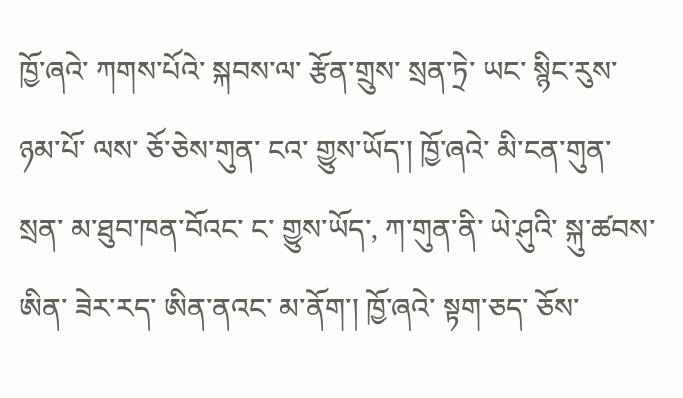ཁྱོ་ཞའེ་ ཀགས་པོའེ་ སྐབས་ལ་ རྩོན་གྲུས་ སྲན་ཏྲེ་ ཡང་ སྙིང་རུས་ ཉམ་པོ་ ལས་ ཅོ་ཅེས་གུན་ ངའ་ གྱུས་ཡོད་། ཁྱོ་ཞའེ་ མི་ངན་གུན་ སྲན་ མ་ཐུབ་ཁན་བོའང་ ང་ གྱུས་ཡོད་, ཀ་གུན་ནི་ ཡེ་ཤུའི་ སྐུ་ཚབས་ ཨིན་ ཟེར་རད་ ཨིན་ནའང་ མ་ནོག་། ཁྱོ་ཞའེ་ སྟག་ཅད་ ཅོས་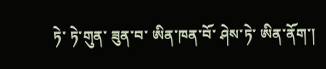ཏེ་ ཏེ་གུན་ ཟུན་བ་ ཨིན་ཁན་བོ་ ཤེས་ཏེ་ ཨིན་ནོག་།